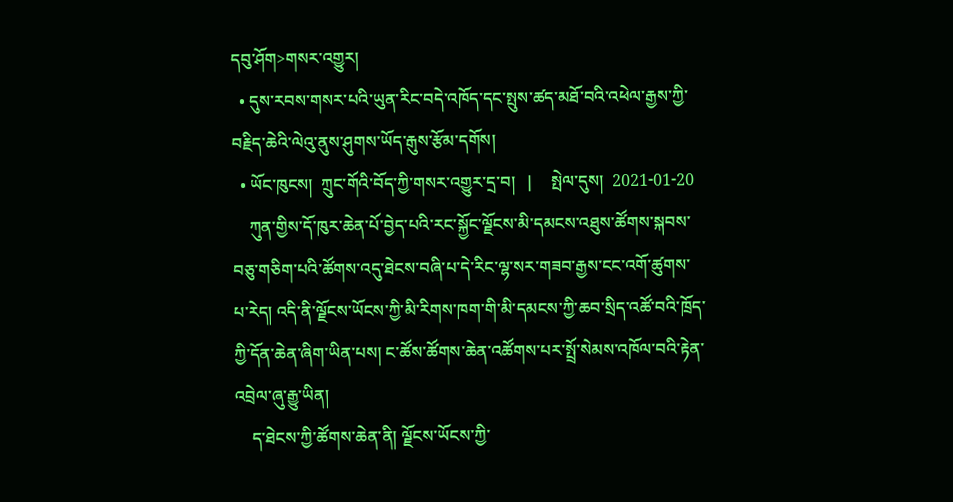དབུ་ཤོག>གསར་འགྱུར།
  • དུས་རབས་གསར་པའི་ཡུན་རིང་བདེ་འཁོད་དང་སྤུས་ཚད་མཐོ་བའི་འཕེལ་རྒྱས་ཀྱི་བརྗིད་ཆེའི་ལེའུ་ནུས་ཤུགས་ཡོད་རྒུས་རྩོམ་དགོས།
  • ཡོང་ཁུངས།  ཀྲུང་གོའི་བོད་ཀྱི་གསར་འགྱུར་དྲ་བ།   |     སྤེལ་དུས།  2021-01-20
    ཀུན་གྱིས་དོ་ཁུར་ཆེན་པོ་བྱེད་པའི་རང་སྐྱོང་ལྗོངས་མི་དམངས་འཐུས་ཚོགས་སྐབས་བཅུ་གཅིག་པའི་ཚོགས་འདུ་ཐེངས་བཞི་པ་དེ་རིང་ལྷ་སར་གཟབ་རྒྱས་ངང་འགོ་ཚུགས་པ་རེད། འདི་ནི་ལྗོངས་ཡོངས་ཀྱི་མི་རིགས་ཁག་གི་མི་དམངས་ཀྱི་ཆབ་སྲིད་འཚོ་བའི་ཁྲོད་ཀྱི་དོན་ཆེན་ཞིག་ཡིན་པས། ང་ཚོས་ཚོགས་ཆེན་འཚོགས་པར་སྤྲོ་སེམས་འཁོལ་བའི་རྟེན་འབྲེལ་ཞུ་རྒྱུ་ཡིན།
    ད་ཐེངས་ཀྱི་ཚོགས་ཆེན་ནི། ལྗོངས་ཡོངས་ཀྱི་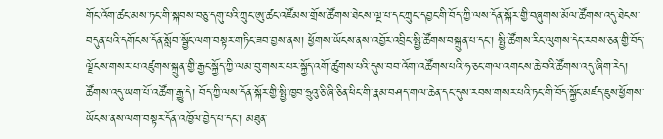གོང་འོག་ཚང་མས་ཏང་གི་སྐབས་བཅུ་དགུ་པའི་ཀྲུང་ཨུ་ཚང་འཛོམས་གྲོས་ཚོགས་ཐེངས་ལྔ་པ་དང་ཀྲུང་དབྱང་གི་བོད་ཀྱི་ལས་དོན་སྐོར་གྱི་བཞུགས་མོལ་ཚོགས་འདུ་ཐེངས་བདུན་པའི་དགོངས་དོན་སློབ་སྦྱོང་ལག་བསྟར་གཏིང་ཟབ་བྱས་ནས། ཕྱོགས་ཡོངས་ནས་འབྱོར་འབྲིང་སྤྱི་ཚོགས་བསྐྲུན་པ་དང་། སྤྱི་ཚོགས་རིང་ལུགས་དེང་རབས་ཅན་གྱི་བོད་ལྗོངས་གསར་པ་འཛུགས་སྐྲུན་གྱི་རྒྱང་སྐྱོད་ཀྱི་ལམ་བུ་གསར་པར་སྐྱོད་འགོ་ཚུགས་པའི་དུས་བབ་འོག་འཚོགས་པའི་ཧ་ཅང་གལ་འགངས་ཆེ་བའི་ཚོགས་འདུ་ཞིག་རེད། ཚོགས་འདུ་ཡག་པོ་འཚོག་རྒྱུ་དེ། བོད་ཀྱི་ལས་དོན་སྐོར་གྱི་སྤྱི་ཁྱབ་ཧྲུའུ་ཅི་ཞི་ཅིན་ཕིང་གི་རྣམ་བཤད་གལ་ཆེན་དང་དུས་རབས་གསར་པའི་ཏང་གི་བོད་སྐྱོང་མཛད་ཇུས་ཕྱོགས་ཡོངས་ནས་ལག་བསྟར་དོན་འཁྱོལ་བྱེད་པ་དང་། མཐུན་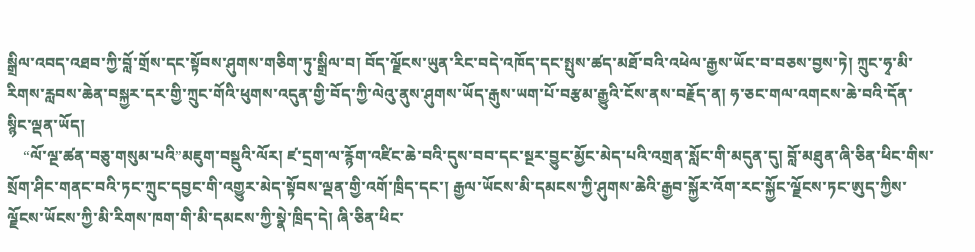སྒྲིལ་འབད་འཐབ་ཀྱི་བློ་གྲོས་དང་སྟོབས་ཤུགས་གཅིག་ཏུ་སྒྲིལ་བ། བོད་ལྗོངས་ཡུན་རིང་བདེ་འཁོད་དང་སྤུས་ཚད་མཐོ་བའི་འཕེལ་རྒྱས་ཡོང་བ་བཅས་བྱས་ཏེ། ཀྲུང་ཧྭ་མི་རིགས་རླབས་ཆེན་བསྐྱར་དར་གྱི་ཀྲུང་གོའི་ཕུགས་འདུན་གྱི་བོད་ཀྱི་ལེའུ་ནུས་ཤུགས་ཡོད་རྒུས་ཡག་པོ་བརྩམ་རྒྱུའི་ངོས་ནས་བརྗོད་ན། ཧ་ཅང་གལ་འགངས་ཆེ་བའི་དོན་སྙིང་ལྡན་ཡོད།
    “ལོ་ལྔ་ཚན་བཅུ་གསུམ་པའི”མཇུག་བསྡུའི་ལོར། ཛ་དྲག་ལ་རྙོག་འཛིང་ཆེ་བའི་དུས་བབ་དང་སྔར་བྱུང་མྱོང་མེད་པའི་འགྲན་སློང་གི་མདུན་དུ། བློ་མཐུན་ཞི་ཅིན་ཕིང་གིས་སྲོག་ཤིང་གནང་བའི་ཏང་ཀྲུང་དབྱང་གི་འགྱུར་མེད་སྟོབས་ལྡན་གྱི་འགོ་ཁྲིད་དང་། རྒྱལ་ཡོངས་མི་དམངས་ཀྱི་ཤུགས་ཆེའི་རྒྱབ་སྐྱོར་འོག་རང་སྐྱོང་ལྗོངས་ཏང་ཨུད་ཀྱིས་ལྗོངས་ཡོངས་ཀྱི་མི་རིགས་ཁག་གི་མི་དམངས་ཀྱི་སྣེ་ཁྲིད་དེ། ཞི་ཅིན་ཕིང་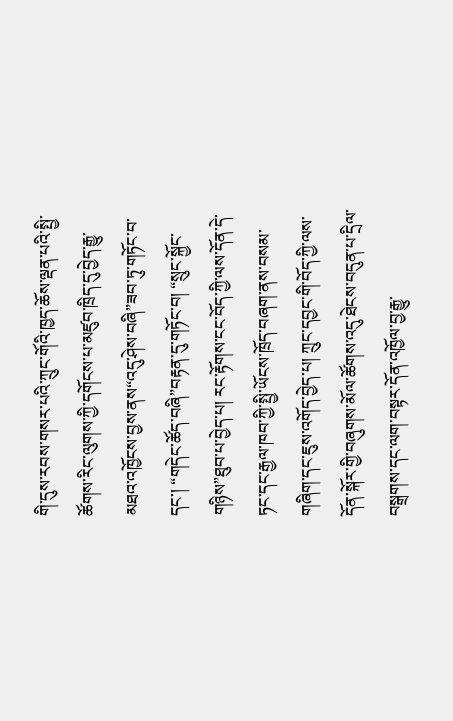གི་དུས་རབས་གསར་པའི་ཀྲུང་གོའི་ཁྱད་ཆོས་ལྡན་པའི་སྤྱི་ཚོགས་རིང་ལུགས་ཀྱི་དགོངས་པ་མཛུབ་ཁྲིད་དུ་བྱེད་རྒྱུ་མཐའ་འཁྱོངས་བྱས་ནས“འདུ་ཤེས་བཞི”ཟབ་ཏུ་གཏོང་བ་དང་། “གདེང་ཚོད་བཞི”བརྟན་དུ་གཏོང་བ། “སྲུང་སྐྱོང་གཉིས”ཐུབ་པ་བྱེད་པ། རང་རྟོགས་ངང་བོད་ཀྱི་ལས་དོན་དེ་ཏང་དང་རྒྱལ་ཁབ་ཀྱི་སྤྱི་ཡོངས་ཁྲོད་བཞག་ནས་བསམ་གཞིག་དང་ཇུས་འགོད་བྱེད་པ། ཀྲུང་དབྱང་གི་བོད་ཀྱི་ལས་དོན་སྐོར་གྱི་བཞུགས་མོལ་ཚོགས་འདུ་ཐེངས་བདུན་པ་དྲིལ་བསྒྲགས་དང་ལག་བསྟར་དོན་འཁྱོལ་བྱ་རྒྱུ་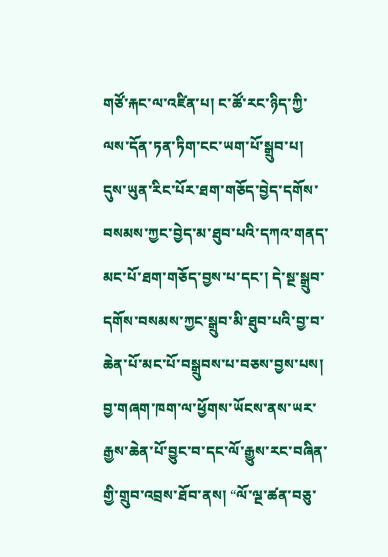གཙོ་རྐང་ལ་འཛིན་པ། ང་ཚོ་རང་ཉིད་ཀྱི་ལས་དོན་ཏན་ཏིག་ངང་ཡག་པོ་སྒྲུབ་པ། དུས་ཡུན་རིང་པོར་ཐག་གཅོད་བྱེད་དགོས་བསམས་ཀྱང་བྱེད་མ་ཐུབ་པའི་དཀའ་གནད་མང་པོ་ཐག་གཅོད་བྱས་པ་དང་། དེ་སྔ་སྒྲུབ་དགོས་བསམས་ཀྱང་སྒྲུབ་མི་ཐུབ་པའི་བྱ་བ་ཆེན་པོ་མང་པོ་བསྒྲུབས་པ་བཅས་བྱས་པས། བྱ་གཞག་ཁག་ལ་ཕྱོགས་ཡོངས་ནས་ཡར་རྒྱས་ཆེན་པོ་བྱུང་བ་དང་ལོ་རྒྱུས་རང་བཞིན་གྱི་གྲུབ་འབྲས་ཐོབ་ནས། “ལོ་ལྔ་ཚན་བཅུ་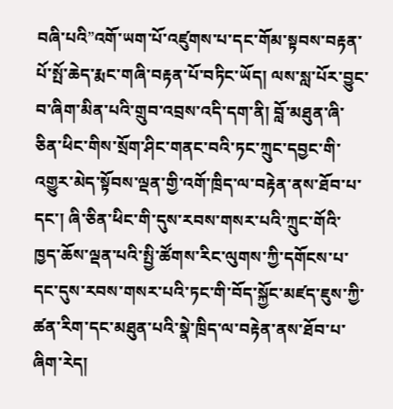བཞི་པའི”འགོ་ཡག་པོ་འཛུགས་པ་དང་གོམ་སྟབས་བརྟན་པོ་སྤོ་ཆེད་རྨང་གཞི་བརྟན་པོ་བཏིང་ཡོད། ལས་སླ་པོར་བྱུང་བ་ཞིག་མིན་པའི་གྲུབ་འབྲས་འདི་དག་ནི། བློ་མཐུན་ཞི་ཅིན་ཕིང་གིས་སྲོག་ཤིང་གནང་བའི་ཏང་ཀྲུང་དབྱང་གི་འགྱུར་མེད་སྟོབས་ལྡན་གྱི་འགོ་ཁྲིད་ལ་བརྟེན་ནས་ཐོབ་པ་དང་། ཞི་ཅིན་ཕིང་གི་དུས་རབས་གསར་པའི་ཀྲུང་གོའི་ཁྱད་ཆོས་ལྡན་པའི་སྤྱི་ཚོགས་རིང་ལུགས་ཀྱི་དགོངས་པ་དང་དུས་རབས་གསར་པའི་ཏང་གི་བོད་སྐྱོང་མཛད་ཇུས་ཀྱི་ཚན་རིག་དང་མཐུན་པའི་སྣེ་ཁྲིད་ལ་བརྟེན་ནས་ཐོབ་པ་ཞིག་རེད།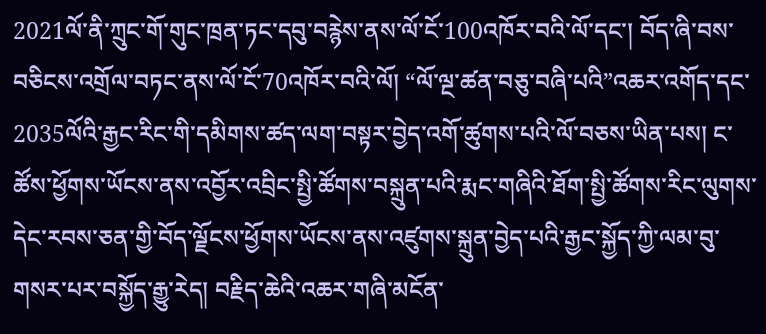2021ལོ་ནི་ཀྲུང་གོ་གུང་ཁྲན་ཏང་དབུ་བརྙེས་ནས་ལོ་ངོ་100འཁོར་བའི་ལོ་དང་། བོད་ཞི་བས་བཅིངས་འགྲོལ་བཏང་ནས་ལོ་ངོ་70འཁོར་བའི་ལོ། “ལོ་ལྔ་ཚན་བཅུ་བཞི་པའི”འཆར་འགོད་དང་2035ལོའི་རྒྱང་རིང་གི་དམིགས་ཚད་ལག་བསྟར་བྱེད་འགོ་ཚུགས་པའི་ལོ་བཅས་ཡིན་པས། ང་ཚོས་ཕྱོགས་ཡོངས་ནས་འབྱོར་འབྲིང་སྤྱི་ཚོགས་བསྐྲུན་པའི་རྨང་གཞིའི་ཐོག་སྤྱི་ཚོགས་རིང་ལུགས་དེང་རབས་ཅན་གྱི་བོད་ལྗོངས་ཕྱོགས་ཡོངས་ནས་འཛུགས་སྐྲུན་བྱེད་པའི་རྒྱང་སྐྱོད་ཀྱི་ལམ་བུ་གསར་པར་བསྐྱོད་རྒྱུ་རེད། བརྗིད་ཆེའི་འཆར་གཞི་མངོན་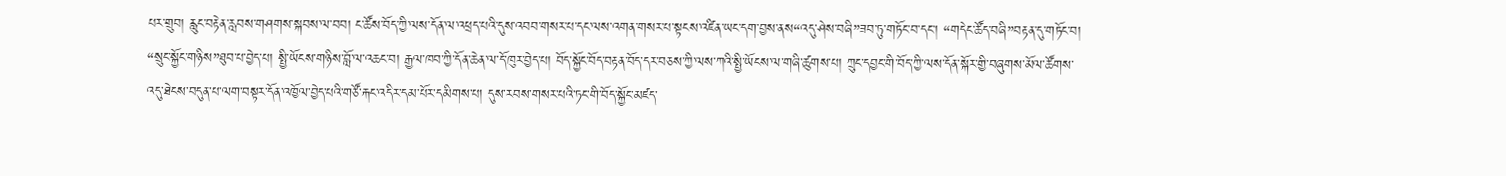པར་གྲུབ། རླུང་བརྟེན་རླབས་གཤགས་སྐབས་ལ་བབ། ང་ཚོས་བོད་ཀྱི་ལས་དོན་ལ་འཕྲད་པའི་དུས་འབབ་གསར་པ་དང་ལས་འགན་གསར་པ་སྟངས་འཛིན་ཡང་དག་བྱས་ནས“འདུ་ཤེས་བཞི”ཟབ་ཏུ་གཏོང་བ་དང་། “གདེང་ཚོད་བཞི”བརྟན་དུ་གཏོང་བ། “སྲུང་སྐྱོང་གཉིས”ཐུབ་པ་བྱེད་པ། སྤྱི་ཡོངས་གཉིས་བློ་ལ་འཆང་བ། རྒྱལ་ཁབ་ཀྱི་དོན་ཆེན་ལ་དོ་ཁུར་བྱེད་པ། བོད་སྐྱོང་བོད་བརྟན་བོད་དར་བཅས་ཀྱི་ལས་ཀའི་སྤྱི་ཡོངས་ལ་གཞི་ཚུགས་པ། ཀྲུང་དབྱང་གི་བོད་ཀྱི་ལས་དོན་སྐོར་གྱི་བཞུགས་མོལ་ཚོགས་འདུ་ཐེངས་བདུན་པ་ལག་བསྟར་དོན་འཁྱོལ་བྱེད་པའི་གཙོ་རྐང་འདིར་དམ་པོར་དམིགས་པ། དུས་རབས་གསར་པའི་ཏང་གི་བོད་སྐྱོང་མཛད་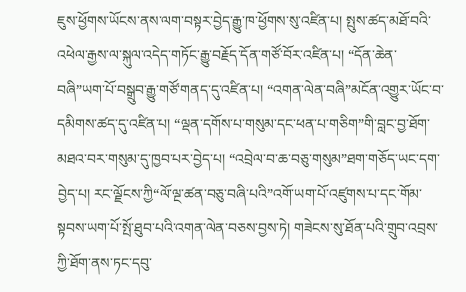ཇུས་ཕྱོགས་ཡོངས་ནས་ལག་བསྟར་བྱེད་རྒྱུ་ཁ་ཕྱོགས་སུ་འཛིན་པ། སྤུས་ཚད་མཐོ་བའི་འཕེལ་རྒྱས་ལ་སྐུལ་འདེད་གཏོང་རྒྱུ་བརྗོད་དོན་གཙོ་བོར་འཛིན་པ། “དོན་ཆེན་བཞི”ཡག་པོ་བསྒྲུབ་རྒྱུ་གཙོ་གནད་དུ་འཛིན་པ། “འགན་ལེན་བཞི”མངོན་འགྱུར་ཡོང་བ་དམིགས་ཚད་དུ་འཛིན་པ། “ལྡན་དགོས་པ་གསུམ་དང་ཕན་པ་གཅིག”གི་བླང་བྱ་ཐོག་མཐའ་བར་གསུམ་དུ་ཁྱབ་པར་བྱེད་པ། “འབྲེལ་བ་ཆ་བཅུ་གསུམ”ཐག་གཅོད་ཡང་དག་བྱེད་པ། རང་ལྗོངས་ཀྱི“ལོ་ལྔ་ཚན་བཅུ་བཞི་པའི”འགོ་ཡག་པོ་འཛུགས་པ་དང་གོམ་སྟབས་ཡག་པོ་སྤོ་ཐུབ་པའི་འགན་ལེན་བཅས་བྱས་ཏེ། གཟེངས་སུ་ཐོན་པའི་གྲུབ་འབྲས་ཀྱི་ཐོག་ནས་ཏང་དབུ་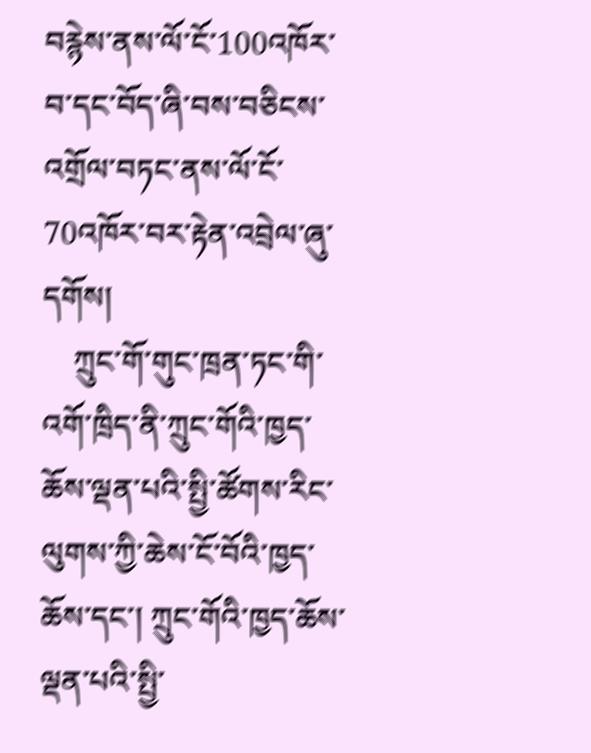བརྙེས་ནས་ལོ་ངོ་100འཁོར་བ་དང་བོད་ཞི་བས་བཅིངས་འགྲོལ་བཏང་ནས་ལོ་ངོ་70འཁོར་བར་རྟེན་འབྲེལ་ཞུ་དགོས།
    ཀྲུང་གོ་གུང་ཁྲན་ཏང་གི་འགོ་ཁྲིད་ནི་ཀྲུང་གོའི་ཁྱད་ཆོས་ལྡན་པའི་སྤྱི་ཚོགས་རིང་ལུགས་ཀྱི་ཆེས་ངོ་བོའི་ཁྱད་ཆོས་དང་། ཀྲུང་གོའི་ཁྱད་ཆོས་ལྡན་པའི་སྤྱི་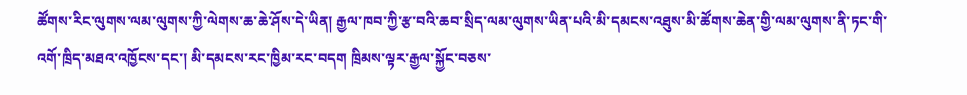ཚོགས་རིང་ལུགས་ལམ་ལུགས་ཀྱི་ལེགས་ཆ་ཆེ་ཤོས་དེ་ཡིན། རྒྱལ་ཁབ་ཀྱི་རྩ་བའི་ཆབ་སྲིད་ལམ་ལུགས་ཡིན་པའི་མི་དམངས་འཐུས་མི་ཚོགས་ཆེན་གྱི་ལམ་ལུགས་ནི་ཏང་གི་འགོ་ཁྲིད་མཐའ་འཁྱོངས་དང་། མི་དམངས་རང་ཁྱིམ་རང་བདག ཁྲིམས་ལྟར་རྒྱལ་སྐྱོང་བཅས་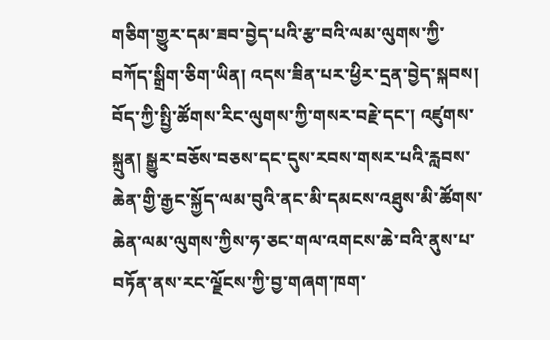གཅིག་གྱུར་དམ་ཟབ་བྱེད་པའི་རྩ་བའི་ལམ་ལུགས་ཀྱི་བཀོད་སྒྲིག་ཅིག་ཡིན། འདས་ཟིན་པར་ཕྱིར་དྲན་བྱེད་སྐབས། བོད་ཀྱི་སྤྱི་ཚོགས་རིང་ལུགས་ཀྱི་གསར་བརྗེ་དང་། འཛུགས་སྐྲུན། སྒྱུར་བཅོས་བཅས་དང་དུས་རབས་གསར་པའི་རླབས་ཆེན་གྱི་རྒྱང་སྐྱོད་ལམ་བུའི་ནང་མི་དམངས་འཐུས་མི་ཚོགས་ཆེན་ལམ་ལུགས་ཀྱིས་ཧ་ཅང་གལ་འགངས་ཆེ་བའི་ནུས་པ་བཏོན་ནས་རང་ལྗོངས་ཀྱི་བྱ་གཞག་ཁག་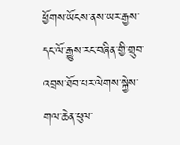ཕྱོགས་ཡོངས་ནས་ཡར་རྒྱས་དང་ལོ་རྒྱུས་རང་བཞིན་གྱི་གྲུབ་འབྲས་ཐོབ་པར་ལེགས་སྐྱེས་གལ་ཆེན་ཕུལ་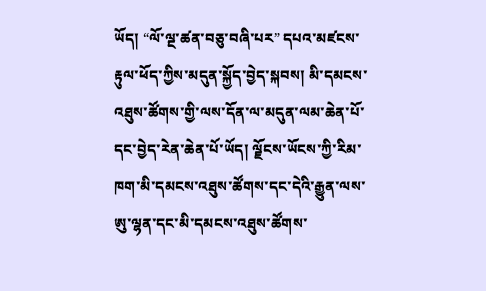ཡོད། “ལོ་ལྔ་ཚན་བཅུ་བཞི་པར” དཔའ་མཛངས་རྟུལ་ཕོད་ཀྱིས་མདུན་སྐྱོད་བྱེད་སྐབས། མི་དམངས་འཐུས་ཚོགས་གྱི་ལས་དོན་ལ་མདུན་ལམ་ཆེན་པོ་དང་བྱེད་རེན་ཆེན་པོ་ཡོད། ལྗོངས་ཡོངས་ཀྱི་རིམ་ཁག་མི་དམངས་འཐུས་ཚོགས་དང་དེའི་རྒྱུན་ལས་ཨུ་ལྷན་དང་མི་དམངས་འཐུས་ཚོགས་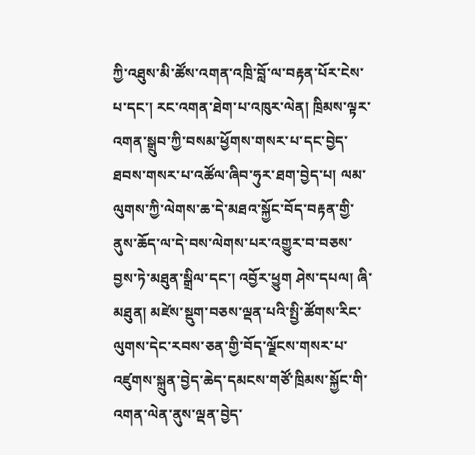ཀྱི་འཐུས་མི་ཚོས་འགན་འཁྲི་བློ་ལ་བརྟན་པོར་ངེས་པ་དང་། རང་འགན་ཐེག་པ་འཁུར་ལེན། ཁྲིམས་ལྟར་འགན་སྒྲུབ་ཀྱི་བསམ་ཕྱོགས་གསར་པ་དང་བྱེད་ཐབས་གསར་པ་འཚོལ་ཞིབ་ཧུར་ཐག་བྱེད་པ། ལམ་ལུགས་ཀྱི་ལེགས་ཆ་དེ་མཐའ་སྐྱོང་བོད་བརྟན་གྱི་ནུས་ཆོད་ལ་དེ་བས་ལེགས་པར་འགྱུར་བ་བཅས་བྱས་ཏེ་མཐུན་སྒྲིལ་དང་། འབྱོར་ཕྱུག ཤེས་དཔལ། ཞི་མཐུན། མཛེས་སྡུག་བཅས་ལྡན་པའི་སྤྱི་ཚོགས་རིང་ལུགས་དེང་རབས་ཅན་གྱི་བོད་ལྗོངས་གསར་པ་འཛུགས་སྐྲུན་བྱེད་ཆེད་དམངས་གཙོ་ཁྲིམས་སྐྱོང་གི་འགན་ལེན་ནུས་ལྡན་བྱེད་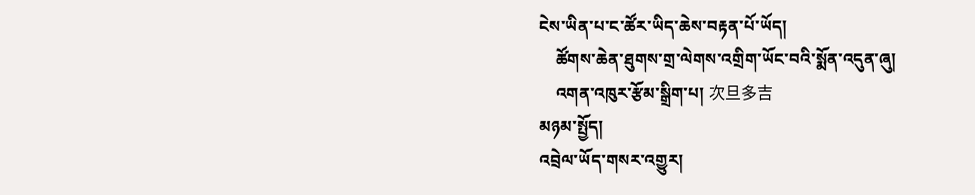ངེས་ཡིན་པ་ང་ཚོར་ཡིད་ཆེས་བརྟན་པོ་ཡོད།
    ཚོགས་ཆེན་ཐུགས་གྲ་ལེགས་འགྲིག་ཡོང་བའི་སྨོན་འདུན་ཞུ།
    འགན་འཁུར་རྩོམ་སྒྲིག་པ། 次旦多吉
མཉམ་སྤྱོད།
འབྲེལ་ཡོད་གསར་འགྱུར།